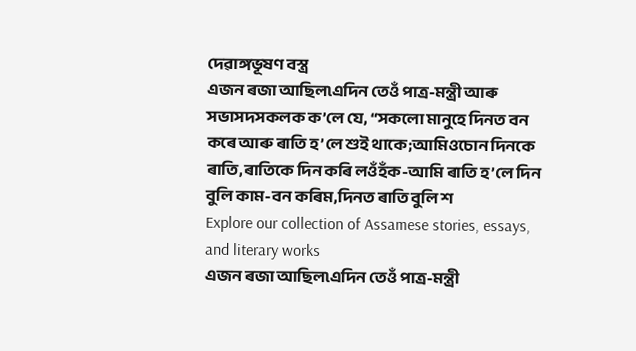দেৱাঙ্গভূষণ বস্ত্ৰ
এজন ৰজা আছিল৷এদিন তেওঁ পাত্ৰ-মন্ত্ৰী আৰু সভাসদসকলক ক’লে যে, “সকলো মানুহে দিনত বন কৰে আৰু ৰাতি হ’লে শুই থাকে;আমিওচোন দিনকে ৰাতি,ৰাতিকে দিন কৰি লওঁহঁক-আমি ৰাতি হ’লে দিন বুলি কাম-বন কৰিম,দিনত ৰাতি বুলি শ
Explore our collection of Assamese stories, essays, and literary works
এজন ৰজা আছিল৷এদিন তেওঁ পাত্ৰ-মন্ত্ৰী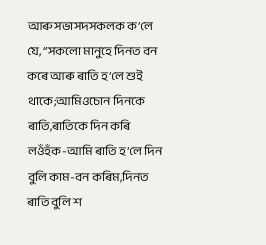আৰু সভাসদসকলক ক’লে যে, “সকলো মানুহে দিনত বন কৰে আৰু ৰাতি হ’লে শুই থাকে;আমিওচোন দিনকে ৰাতি,ৰাতিকে দিন কৰি লওঁহঁক-আমি ৰাতি হ’লে দিন বুলি কাম-বন কৰিম,দিনত ৰাতি বুলি শ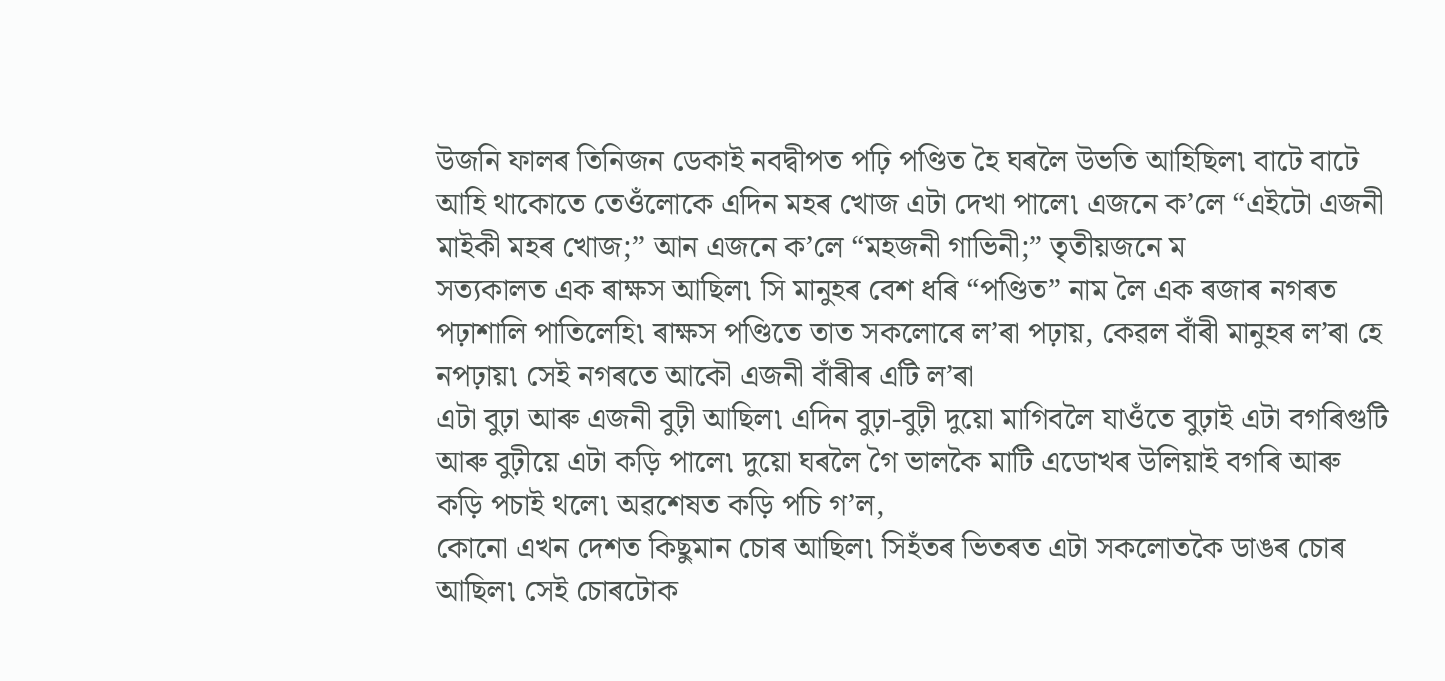উজনি ফালৰ তিনিজন ডেকাই নবদ্বীপত পঢ়ি পণ্ডিত হৈ ঘৰলৈ উভতি আহিছিল৷ বাটে বাটে আহি থাকোতে তেওঁলোকে এদিন মহৰ খোজ এটা দেখা পালে৷ এজনে ক’লে “এইটো এজনী মাইকী মহৰ খোজ;” আন এজনে ক’লে “মহজনী গাভিনী;” তৃতীয়জনে ম
সত্যকালত এক ৰাক্ষস আছিল৷ সি মানুহৰ বেশ ধৰি “পণ্ডিত” নাম লৈ এক ৰজাৰ নগৰত পঢ়াশালি পাতিলেহি৷ ৰাক্ষস পণ্ডিতে তাত সকলোৰে ল’ৰা পঢ়ায়, কেৱল বাঁৰী মানুহৰ ল’ৰা হে নপঢ়ায়৷ সেই নগৰতে আকৌ এজনী বাঁৰীৰ এটি ল’ৰা
এটা বুঢ়া আৰু এজনী বুঢ়ী আছিল৷ এদিন বুঢ়া-বুঢ়ী দুয়ো মাগিবলৈ যাওঁতে বুঢ়াই এটা বগৰিগুটি আৰু বুঢ়ীয়ে এটা কড়ি পালে৷ দুয়ো ঘৰলৈ গৈ ভালকৈ মাটি এডোখৰ উলিয়াই বগৰি আৰু কড়ি পচাই থলে৷ অৱশেষত কড়ি পচি গ’ল,
কোনো এখন দেশত কিছুমান চোৰ আছিল৷ সিহঁতৰ ভিতৰত এটা সকলোতকৈ ডাঙৰ চোৰ আছিল৷ সেই চোৰটোক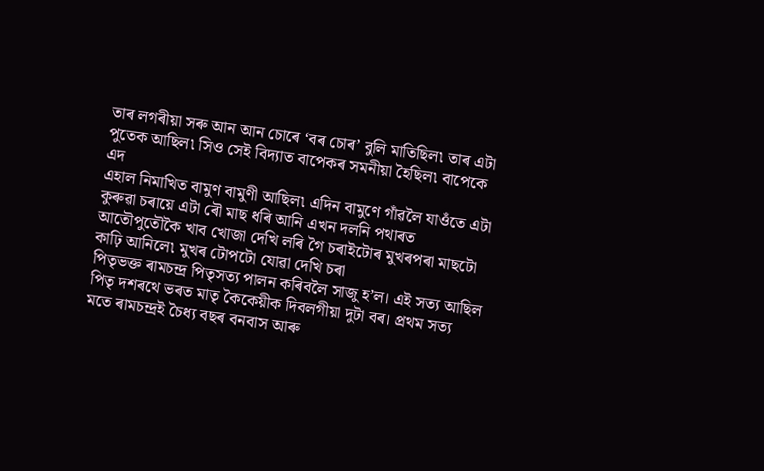তাৰ লগৰীয়া সৰু আন আন চোৰে ‘বৰ চোৰ’ বুলি মাতিছিল৷ তাৰ এটা পুতেক আছিল৷ সিও সেই বিদ্যাত বাপেকৰ সমনীয়া হৈছিল৷ বাপেকে এদ
এহাল নিমাখিত বামুণ বামুণী আছিল৷ এদিন বামুণে গাঁৱলৈ যাওঁতে এটা কুৰুৱা চৰায়ে এটা ৰৌ মাছ ধৰি আনি এখন দলনি পথাৰত আতৌপুতৌকৈ খাব খোজা দেখি লৰি গৈ চৰাইটোৰ মুখৰপৰা মাছটো কাঢ়ি আনিলে৷ মুখৰ টোপটো যোৱা দেখি চৰা
পিতৃভক্ত ৰামচন্দ্র পিতৃসত্য পালন কৰিবলৈ সাজু হ’ল। এই সত্য আছিল পিতৃ দশৰথে ভৰত মাতৃ কৈকেয়ীক দিবলগীয়া দুটা বৰ। প্রথম সত্য মতে ৰামচন্দ্ৰই চৈধ্য বছৰ বনবাস আৰু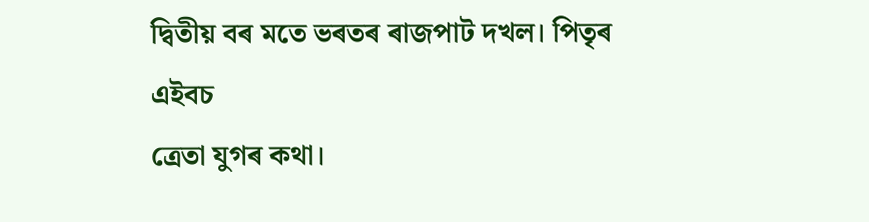দ্বিতীয় বৰ মতে ভৰতৰ ৰাজপাট দখল। পিতৃৰ এইবচ
ত্রেতা যুগৰ কথা।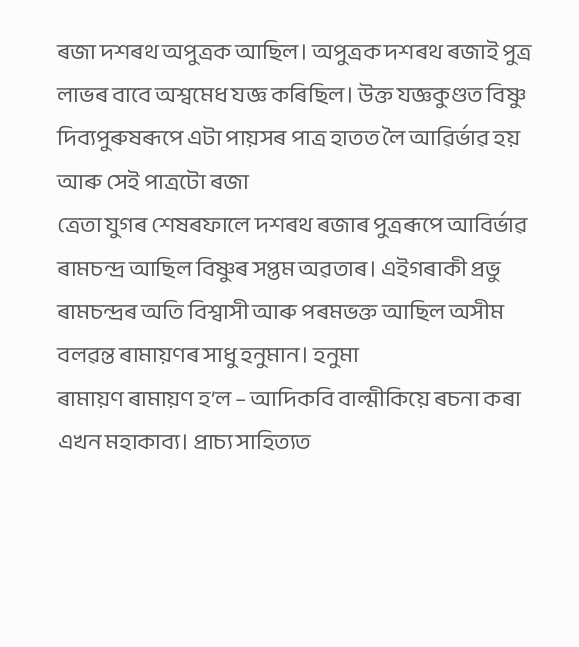ৰজা দশৰথ অপুত্রক আছিল। অপুত্রক দশৰথ ৰজাই পুত্র লাভৰ বাবে অশ্বমেধ যজ্ঞ কৰিছিল। উক্ত যজ্ঞকুণ্ডত বিষ্ণু দিব্যপুৰুষৰূপে এটা পায়সৰ পাত্ৰ হাতত লৈ আৱিৰ্ভাৱ হয় আৰু সেই পাত্ৰটো ৰজা
ত্রেতা যুগৰ শেষৰফালে দশৰথ ৰজাৰ পুত্ৰৰূপে আবিৰ্ভাৱ ৰামচন্দ্র আছিল বিষ্ণুৰ সপ্তম অৱতাৰ। এইগৰাকী প্রভু ৰামচন্দ্ৰৰ অতি বিশ্বাসী আৰু পৰমভক্ত আছিল অসীম বলৱন্ত ৰামায়ণৰ সাধু হনুমান। হনুমা
ৰামায়ণ ৰামায়ণ হ’ল – আদিকবি বাল্মীকিয়ে ৰচনা কৰা এখন মহাকাব্য। প্ৰাচ্য সাহিত্যত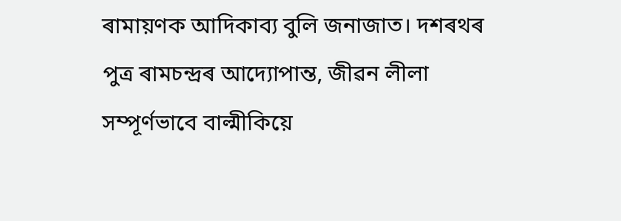ৰামায়ণক আদিকাব্য বুলি জনাজাত। দশৰথৰ পুত্ৰ ৰামচন্দ্ৰৰ আদ্যোপান্ত, জীৱন লীলা সম্পূৰ্ণভাবে বাল্মীকিয়ে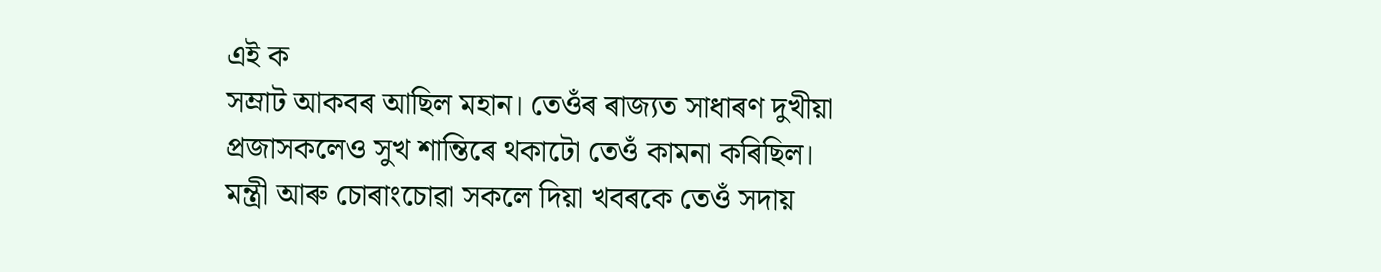এই ক
সম্রাট আকবৰ আছিল মহান। তেওঁৰ ৰাজ্যত সাধাৰণ দুখীয়া প্ৰজাসকলেও সুখ শান্তিৰে থকাটো তেওঁ কামনা কৰিছিল। মন্ত্রী আৰু চোৰাংচোৱা সকলে দিয়া খবৰকে তেওঁ সদায়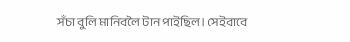সঁচা বুলি মানিবলৈ টান পাইছিল। সেইবাবে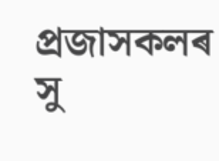প্ৰজাসকলৰ সু